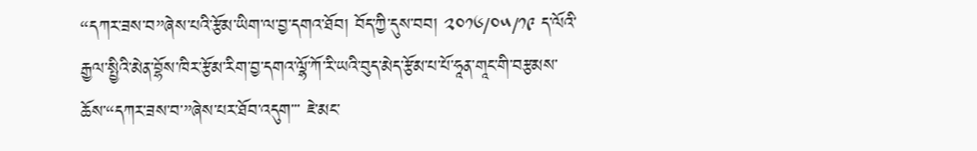“དཀར་ཟས་བ”ཞེས་པའི་རྩོམ་ཡིག་ལ་བྱ་དགའ་ཐོབ། བོད་ཀྱི་དུས་བབ། ༢༠༡༦/༠༥/༡༩ ད་ལོའི་རྒྱལ་སྤྱིའི་མེན་བྷོས་ཁིར་རྩོམ་རིག་བྱ་དགའ་ལྷོ་ཀོ་རི་ཡའི་བུད་མེད་རྩོམ་པ་པོ་ཧཱན་གཱང་གི་བརྩམས་ཆོས་“དཀར་ཟས་བ་”ཞེས་པར་ཐོབ་འདུག་་་ ཇེ་མང་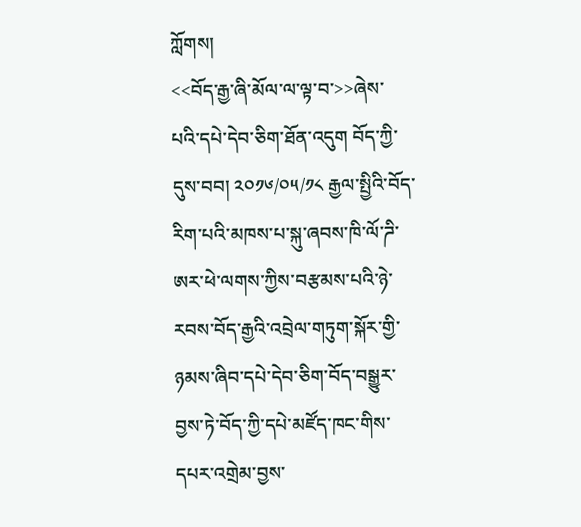ཀློགས།
<<བོད་རྒྱ་ཞི་མོལ་ལ་ལྟ་བ་>>ཞེས་པའི་དཔེ་དེབ་ཅིག་ཐོན་འདུག བོད་ཀྱི་དུས་བབ། ༢༠༡༦/༠༥/༡༨ རྒྱལ་སྤྱིའི་བོད་རིག་པའི་མཁས་པ་སྐུ་ཞབས་ཁི་ལོ་ཌི་ཨར་ཕེ་ལགས་ཀྱིས་བརྩམས་པའི་ཉེ་རབས་བོད་རྒྱའི་འབྲེལ་གཏུག་སྐོར་གྱི་ཉམས་ཞིབ་དཔེ་དེབ་ཅིག་བོད་བསྒྱུར་བྱས་ཏེ་བོད་ཀྱི་དཔེ་མཛོད་ཁང་གིས་དཔར་འགྲེམ་བྱས་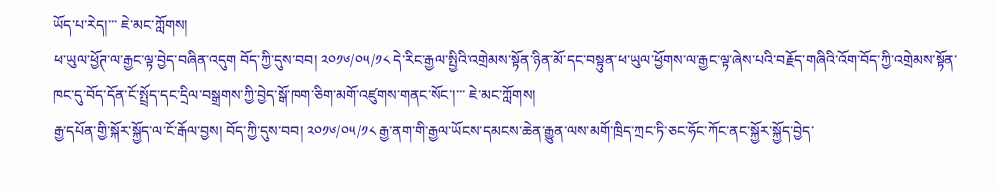ཡོད་པ་རེད།་་་ ཇེ་མང་ཀློགས།
ཕ་ཡུལ་ཕྱོཊ་ལ་རྒྱང་ལྟ་བྱེད་བཞིན་འདུག བོད་ཀྱི་དུས་བབ། ༢༠༡༦/༠༥/༡༨ དེ་རིང་རྒྱལ་སྤྱིའི་འགྲེམས་སྟོན་ཉིན་མོ་དང་བསྟུན་ཕ་ཡུལ་ཕྱོགས་ལ་རྒྱང་ལྟ་ཞེས་པའི་བརྗོད་གཞིའི་འོག་བོད་ཀྱི་འགྲེམས་སྟོན་ཁང་དུ་བོད་དོན་ངོ་སྤྲོད་དང་དྲིལ་བསྒྲགས་ཀྱི་བྱེད་སྒོ་ཁག་ཅིག་མགོ་འཛུགས་གནང་སོང་།་་་ ཇེ་མང་ཀློགས།
རྒྱ་དཔོན་གྱི་སྐོར་སྐྱོད་ལ་ངོ་རྒོལ་བྱས། བོད་ཀྱི་དུས་བབ། ༢༠༡༦/༠༥/༡༨ རྒྱ་ནག་གི་རྒྱལ་ཡོངས་དམངས་ཆེན་རྒྱུན་ལས་མགོ་ཁྲིད་ཀྲང་ཏི་ཅང་ཧོང་ཀོང་ནང་སྐྱོར་སྐྱོད་བྱེད་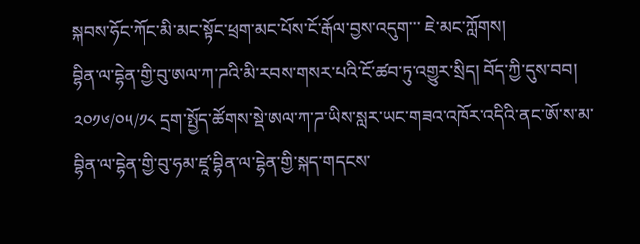སྐབས་ཧོང་ཀོང་མི་མང་སྟོང་ཕྲག་མང་པོས་ངོ་རྒོལ་བྱས་འདུག་་་ ཇེ་མང་ཀློགས།
བྷིན་ལ་དྷེན་གྱི་བུ་ཨལ་ཀ་ཌའི་མི་རབས་གསར་པའི་ངོ་ཚབ་ཏུ་འགྱུར་སྲིད། བོད་ཀྱི་དུས་བབ། ༢༠༡༦/༠༥/༡༨ དྲག་སྤྱོད་ཚོགས་སྡེ་ཨལ་ཀ་ཌ་ཡིས་སླར་ཡང་གཟའ་འཁོར་འདིའི་ནང་ཨོ་ས་མ་བྷིན་ལ་དྷེན་གྱི་བུ་ཧམ་ཛཱ་བྷིན་ལ་དྷེན་གྱི་སྐད་གདངས་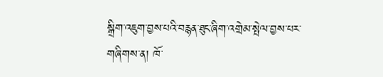སྒྲིག་འཇུག་བྱས་པའི་བརྙན་ཐུང་ཞིག་འགྲེམ་སྤེལ་བྱས་པར་གཞིགས་ན། ཁོ་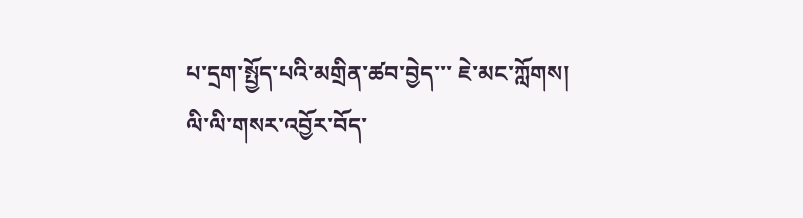པ་དྲག་སྤྱོད་པའི་མགྲིན་ཚབ་བྱེད་་་ ཇེ་མང་ཀློགས།
ལི་ལི་གསར་འབྱོར་བོད་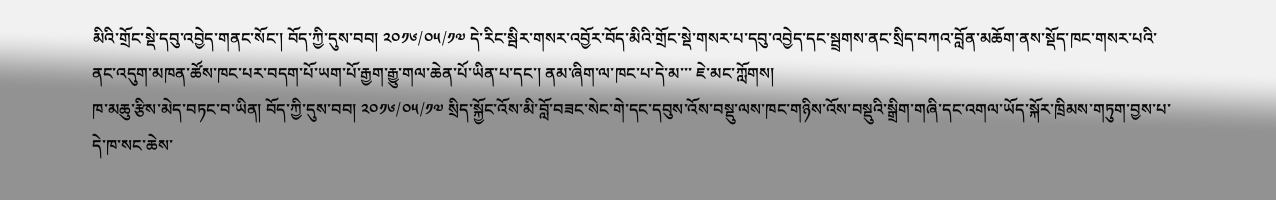མིའི་གྲོང་སྡེ་དབུ་འབྱེད་གནང་སོང་། བོད་ཀྱི་དུས་བབ། ༢༠༡༦/༠༥/༡༧ དེ་རིང་སྦིར་གསར་འབྱོར་བོད་མིའི་གྲོང་སྡེ་གསར་པ་དབུ་འབྱེད་དང་སྦྲགས་ནང་སྲིད་བཀའ་བློན་མཆོག་ནས་སྡོད་ཁང་གསར་པའི་ནང་འདུག་མཁན་ཚོས་ཁང་པར་བདག་པོ་ཡག་པོ་རྒྱག་རྒྱུ་གལ་ཆེན་པོ་ཡིན་པ་དང་། ནམ་ཞིག་ལ་ཁང་པ་དེ་མ་་་ ཇེ་མང་ཀློགས།
ཁ་མཆུ་རྩིས་མེད་བཏང་བ་ཡིན། བོད་ཀྱི་དུས་བབ། ༢༠༡༦/༠༥/༡༧ སྲིད་སྐྱོང་འོས་མི་བློ་བཟང་སེང་གེ་དང་དབུས་འོས་བསྡུ་ལས་ཁང་གཉིས་འོས་བསྡུའི་སྒྲིག་གཞི་དང་འགལ་ཡོད་སྐོར་ཁྲིམས་གཏུག་བྱས་པ་དེ་ཁ་སང་ཆེས་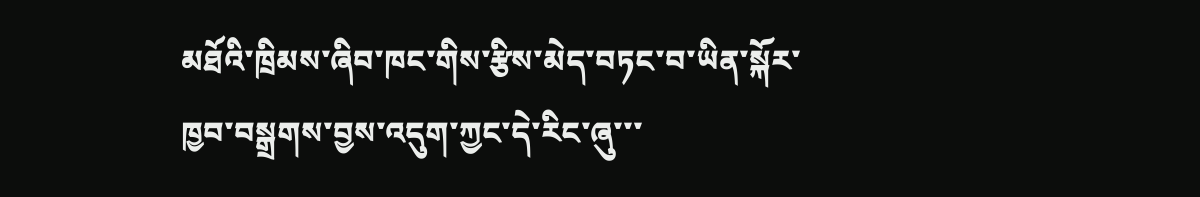མཐོའི་ཁྲིམས་ཞིབ་ཁང་གིས་རྩིས་མེད་བཏང་བ་ཡིན་སྐོར་ཁྱབ་བསྒྲགས་བྱས་འདུག་ཀྱང་དེ་རིང་ཞུ་་་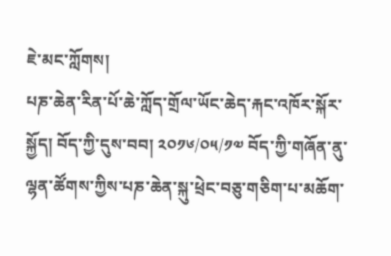ཇེ་མང་ཀློགས།
པཎ་ཆེན་རིན་པོ་ཆེ་ཀློད་གྲོལ་ཡོང་ཆེད་རྐང་འཁོར་སྐོར་སྐྱོད། བོད་ཀྱི་དུས་བབ། ༢༠༡༦/༠༥/༡༧ བོད་ཀྱི་གཞོན་ནུ་ལྷན་ཚོགས་ཀྱིས་པཎ་ཆེན་སྐུ་ཕྲེང་བཅུ་གཅིག་པ་མཆོག་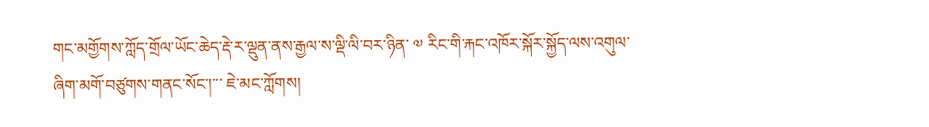གང་མགྱོགས་ཀློད་གྲོལ་ཡོང་ཆེད་རྡེ་ར་ལྡུན་ནས་རྒྱལ་ས་ལྡི་ལི་བར་ཉིན་ ༧ རིང་གི་རྐང་འཁོར་སྐོར་སྐྱོད་ལས་འགུལ་ཞིག་མགོ་བཙུགས་གནང་སོང་།་་་ ཇེ་མང་ཀློགས།